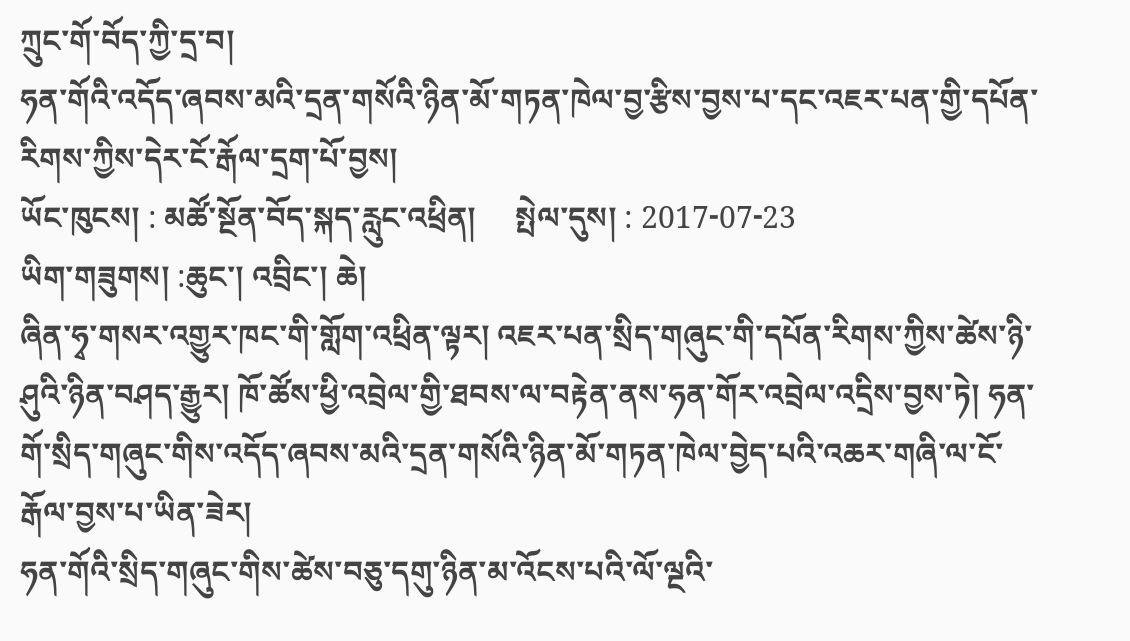ཀྲུང་གོ་བོད་ཀྱི་དྲ་བ།
ཧན་གོའི་འདོད་ཞབས་མའི་དྲན་གསོའི་ཉིན་མོ་གཏན་ཁེལ་བྱ་རྩིས་བྱས་པ་དང་འཇར་པན་གྱི་དཔོན་རིགས་ཀྱིས་དེར་ངོ་རྒོལ་དྲག་པོ་བྱས།
ཡོང་ཁུངས། : མཚོ་སྔོན་བོད་སྐད་རླུང་འཕྲིན།     སྤེལ་དུས། : 2017-07-23
ཡིག་གཟུགས། :ཆུང་། འབྲིང་། ཆེ།
ཞིན་ཧྭ་གསར་འགྱུར་ཁང་གི་གློག་འཕྲིན་ལྟར། འཇར་པན་སྲིད་གཞུང་གི་དཔོན་རིགས་ཀྱིས་ཚེས་ཉི་ཤུའི་ཉིན་བཤད་རྒྱུར། ཁོ་ཚོས་ཕྱི་འབྲེལ་གྱི་ཐབས་ལ་བརྟེན་ནས་ཧན་གོར་འབྲེལ་འདྲིས་བྱས་ཏེ། ཧན་གོ་སྲིད་གཞུང་གིས་འདོད་ཞབས་མའི་དྲན་གསོའི་ཉིན་མོ་གཏན་ཁེལ་བྱེད་པའི་འཆར་གཞི་ལ་ངོ་རྒོལ་བྱས་པ་ཡིན་ཟེར།
ཧན་གོའི་སྲིད་གཞུང་གིས་ཚེས་བཅུ་དགུ་ཉིན་མ་འོངས་པའི་ལོ་ལྔའི་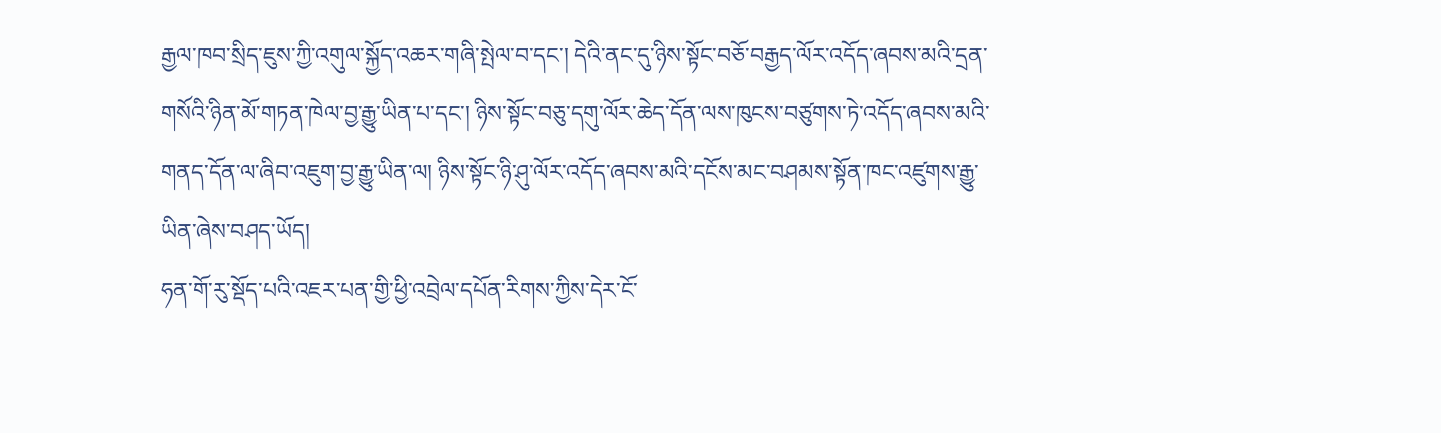རྒྱལ་ཁབ་སྲིད་ཇུས་ཀྱི་འགུལ་སྐྱོད་འཆར་གཞི་སྤེལ་བ་དང་། དེའི་ནང་དུ་ཉིས་སྟོང་བཅོ་བརྒྱད་ལོར་འདོད་ཞབས་མའི་དྲན་གསོའི་ཉིན་མོ་གཏན་ཁེལ་བྱ་རྒྱུ་ཡིན་པ་དང་། ཉིས་སྟོང་བཅུ་དགུ་ལོར་ཆེད་དོན་ལས་ཁུངས་བཙུགས་ཏེ་འདོད་ཞབས་མའི་གནད་དོན་ལ་ཞིབ་འཇུག་བྱ་རྒྱུ་ཡིན་ལ། ཉིས་སྟོང་ཉི་ཤུ་ལོར་འདོད་ཞབས་མའི་དངོས་མང་བཤམས་སྟོན་ཁང་འཛུགས་རྒྱུ་ཡིན་ཞེས་བཤད་ཡོད།
ཧན་གོ་རུ་སྡོད་པའི་འཇར་པན་གྱི་ཕྱི་འབྲེལ་དཔོན་རིགས་ཀྱིས་དེར་ངོ་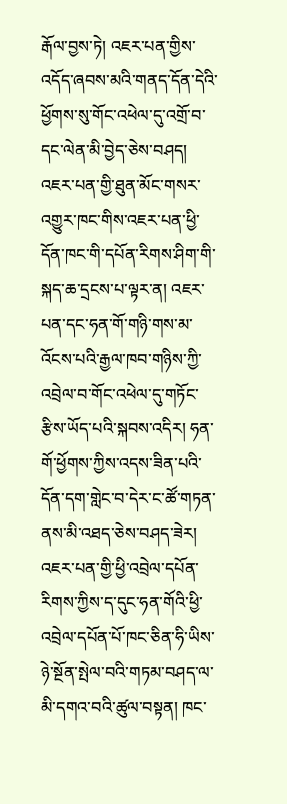རྒོལ་བྱས་ཏེ། འཇར་པན་གྱིས་འདོད་ཞབས་མའི་གནད་དོན་དེའི་ཕྱོགས་སུ་གོང་འཕེལ་དུ་འགྲོ་བ་དང་ལེན་མི་བྱེད་ཅེས་བཤད། འཇར་པན་གྱི་ཐུན་མོང་གསར་འགྱུར་ཁང་གིས་འཇར་པན་ཕྱི་དོན་ཁང་གི་དཔོན་རིགས་ཤིག་གི་སྐད་ཆ་དྲངས་པ་ལྟར་ན། འཇར་པན་དང་ཧན་གོ་གཉི་གས་མ་འོངས་པའི་རྒྱལ་ཁབ་གཉིས་ཀྱི་འབྲེལ་བ་གོང་འཕེལ་དུ་གཏོང་རྩིས་ཡོད་པའི་སྐབས་འདིར། ཧན་གོ་ཕྱོགས་ཀྱིས་འདས་ཟིན་པའི་དོན་དག་གླེང་བ་དེར་ང་ཚོ་གཏན་ནས་མི་འཐད་ཅེས་བཤད་ཟེར།
འཇར་པན་གྱི་ཕྱི་འབྲེལ་དཔོན་རིགས་ཀྱིས་ད་དུང་ཧན་གོའི་ཕྱི་འབྲེལ་དཔོན་པོ་ཁང་ཅིན་ཧི་ཡིས་ཉེ་སྔོན་སྤེལ་བའི་གཏམ་བཤད་ལ་མི་དགའ་བའི་ཚུལ་བསྟན། ཁང་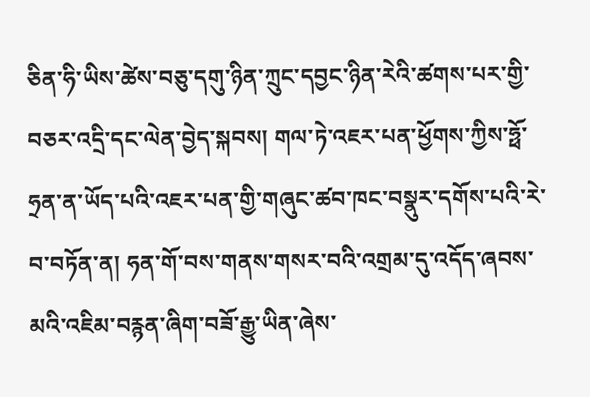ཅིན་ཧི་ཡིས་ཚེས་བཅུ་དགུ་ཉིན་ཀྲུང་དབྱང་ཉིན་རེའི་ཚགས་པར་གྱི་བཅར་འདྲི་དང་ལེན་བྱེད་སྐབས། གལ་ཏེ་འཇར་པན་ཕྱོགས་ཀྱིས་ཧྥོ་ཧྲན་ན་ཡོད་པའི་འཇར་པན་གྱི་གཞུང་ཚབ་ཁང་བསྣུར་དགོས་པའི་རེ་བ་བཏོན་ན། ཧན་གོ་བས་གནས་གསར་བའི་འགྲམ་དུ་འདོད་ཞབས་མའི་འཇིམ་བརྙན་ཞིག་བཟོ་རྒྱུ་ཡིན་ཞེས་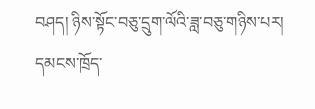བཤད། ཉིས་སྟོང་བཅུ་དྲུག་ལོའི་ཟླ་བཅུ་གཉིས་པར། དམངས་ཁྲོད་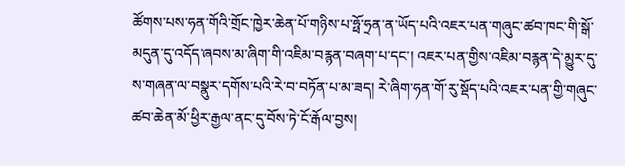ཚོགས་པས་ཧན་གོའི་གྲོང་ཁྱེར་ཆེན་པོ་གཉིས་པ་ཧྥོ་ཧྲན་ན་ཡོད་པའི་འཇར་པན་གཞུང་ཚབ་ཁང་གི་སྒོ་མདུན་དུ་འདོད་ཞབས་མ་ཞིག་གི་འཇིམ་བརྙན་བཞག་པ་དང་། འཇར་པན་གྱིས་འཇིམ་བརྙན་དེ་མྱུར་དུ་ས་གཞན་ལ་བསྣུར་དགོས་པའི་རེ་བ་བཏོན་པ་མ་ཟད། རེ་ཞིག་ཧན་གོ་རུ་སྡོད་པའི་འཇར་པན་གྱི་གཞུང་ཚབ་ཆེན་མོ་ཕྱིར་རྒྱལ་ནང་དུ་བོས་ཏེ་ངོ་རྒོལ་བྱས།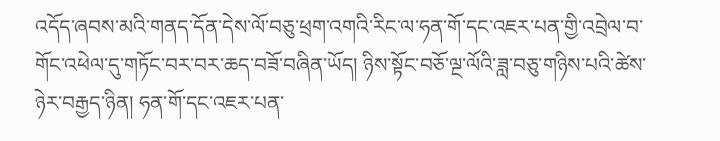འདོད་ཞབས་མའི་གནད་དོན་དེས་ལོ་བཅུ་ཕྲག་འགའི་རིང་ལ་ཧན་གོ་དང་འཇར་པན་གྱི་འབྲེལ་བ་གོང་འཕེལ་དུ་གཏོང་བར་བར་ཆད་བཟོ་བཞིན་ཡོད། ཉིས་སྟོང་བཅོ་ལྔ་ལོའི་ཟླ་བཅུ་གཉིས་པའི་ཚེས་ཉེར་བརྒྱད་ཉིན། ཧན་གོ་དང་འཇར་པན་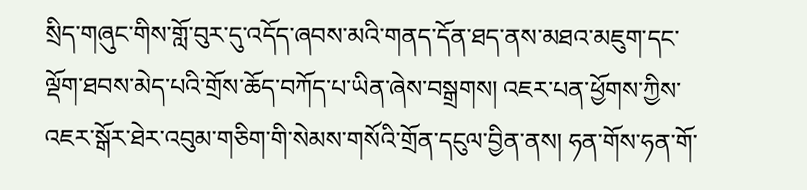སྲིད་གཞུང་གིས་གློ་བུར་དུ་འདོད་ཞབས་མའི་གནད་དོན་ཐད་ནས་མཐའ་མཇུག་དང་ལྡོག་ཐབས་མེད་པའི་གྲོས་ཆོད་བཀོད་པ་ཡིན་ཞེས་བསྒྲགས། འཇར་པན་ཕྱོགས་ཀྱིས་འཇར་སྒོར་ཐེར་འབུམ་གཅིག་གི་སེམས་གསོའི་གྲོན་དངུལ་བྱིན་ནས། ཧན་གོས་ཧན་གོ་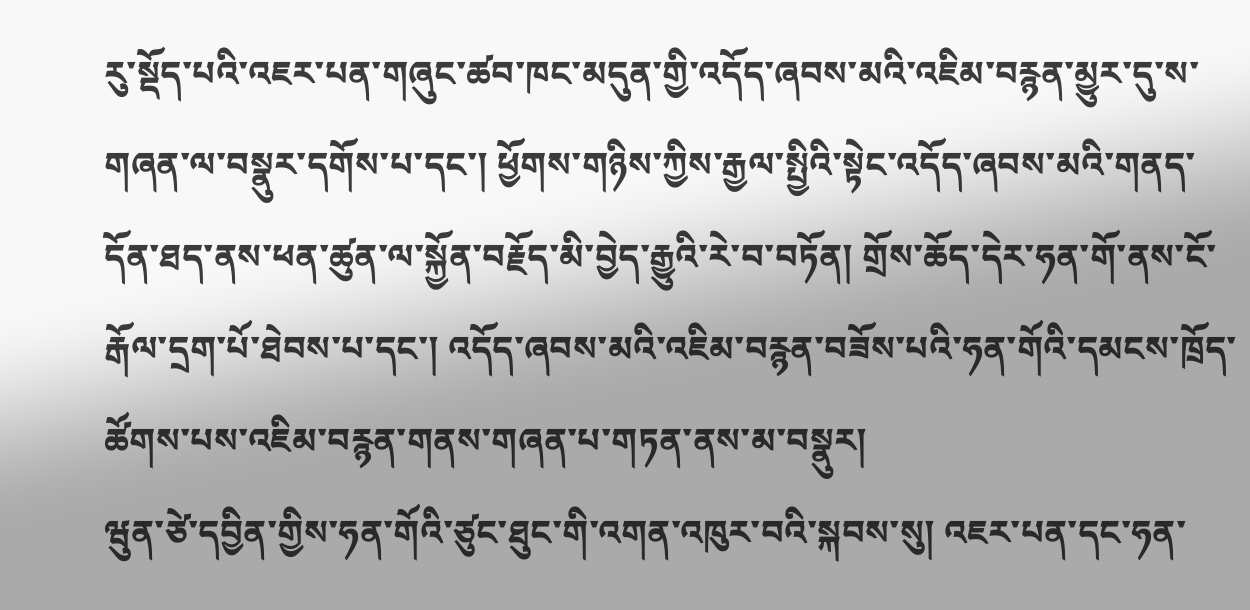རུ་སྡོད་པའི་འཇར་པན་གཞུང་ཚབ་ཁང་མདུན་གྱི་འདོད་ཞབས་མའི་འཇིམ་བརྙན་མྱུར་དུ་ས་གཞན་ལ་བསྣུར་དགོས་པ་དང་། ཕྱོགས་གཉིས་ཀྱིས་རྒྱལ་སྤྱིའི་སྟེང་འདོད་ཞབས་མའི་གནད་དོན་ཐད་ནས་ཕན་ཚུན་ལ་སྐྱོན་བརྗོད་མི་བྱེད་རྒྱུའི་རེ་བ་བཏོན། གྲོས་ཆོད་དེར་ཧན་གོ་ནས་ངོ་རྒོལ་དྲག་པོ་ཐེབས་པ་དང་། འདོད་ཞབས་མའི་འཇིམ་བརྙན་བཟོས་པའི་ཧན་གོའི་དམངས་ཁྲོད་ཚོགས་པས་འཇིམ་བརྙན་གནས་གཞན་པ་གཏན་ནས་མ་བསྣུར།
ཝུན་ཙེ་དབྱིན་གྱིས་ཧན་གོའི་ཙུང་ཐུང་གི་འགན་འཁུར་བའི་སྐབས་སུ། འཇར་པན་དང་ཧན་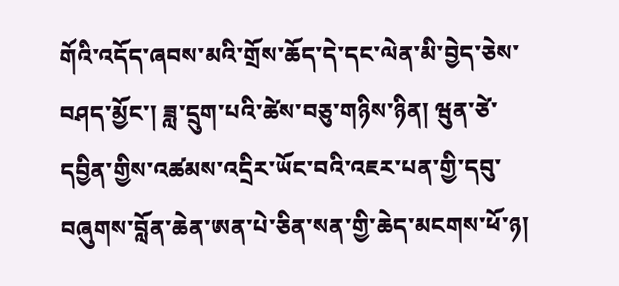གོའི་འདོད་ཞབས་མའི་གྲོས་ཆོད་དེ་དང་ལེན་མི་བྱེད་ཅེས་བཤད་མྱོང་། ཟླ་དྲུག་པའི་ཚེས་བཅུ་གཉིས་ཉིན། ཝུན་ཙེ་དབྱིན་གྱིས་འཚམས་འདྲིར་ཡོང་བའི་འཇར་པན་གྱི་དབུ་བཞུགས་བློན་ཆེན་ཨན་པེ་ཅིན་སན་གྱི་ཆེད་མངགས་ཕོ་ཉ།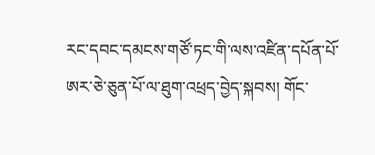རང་དབང་དམངས་གཙོ་ཏང་གི་ལས་འཛིན་དཔོན་པོ་ཨར་ཅེ་ཅུན་པོ་ལ་ཐུག་འཕྲད་བྱེད་སྐབས། གོང་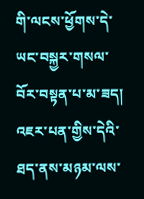གི་ལངས་ཕྱོགས་དེ་ཡང་བསྐྱར་གསལ་བོར་བསྟན་པ་མ་ཟད། འཇར་པན་གྱིས་དེའི་ཐད་ནས་མཉམ་ལས་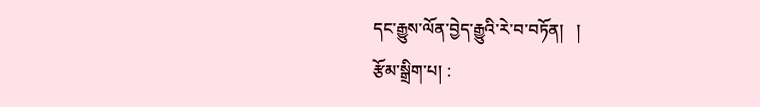དང་རྒྱུས་ལོན་བྱེད་རྒྱུའི་རེ་བ་བཏོན།   །
རྩོམ་སྒྲིག་པ། :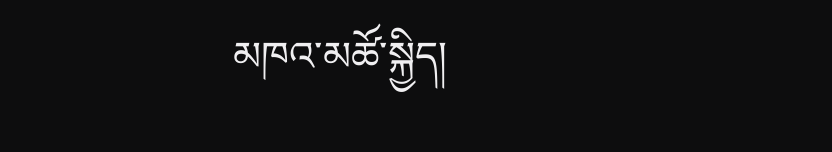མཁའ་མཚོ་སྐྱིད།